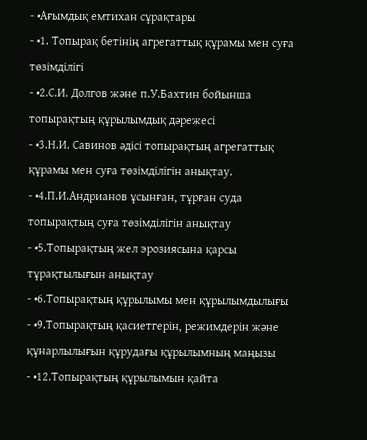- •Ағымдық емтихан сұрақтары
- •1. Топырақ бетінің агрегаттық құрамы мен суға төзімділігі
- •2.С.И. Долгов және п.У.Бахтин бойынша топырақтың құрылымдық дәрежесі
- •3.Н.И. Савинов әдісі топырақтың агрегаттық құрамы мен суға төзімділігін анықтау.
- •4.П.И.Андрианов ұсынған, тұрған суда топырақтың суға төзімділігін анықтау
- •5.Топырақтың жел эрозиясына қарсы тұрақтылығын анықтау
- •6.Топырақтың құрылымы мен құрылымдылығы
- •9.Топырақтың қасиетгерін, режимдерін және құнарлылығын құрудағы құрылымның маңызы
- •12.Топырақтың құрылымын қайта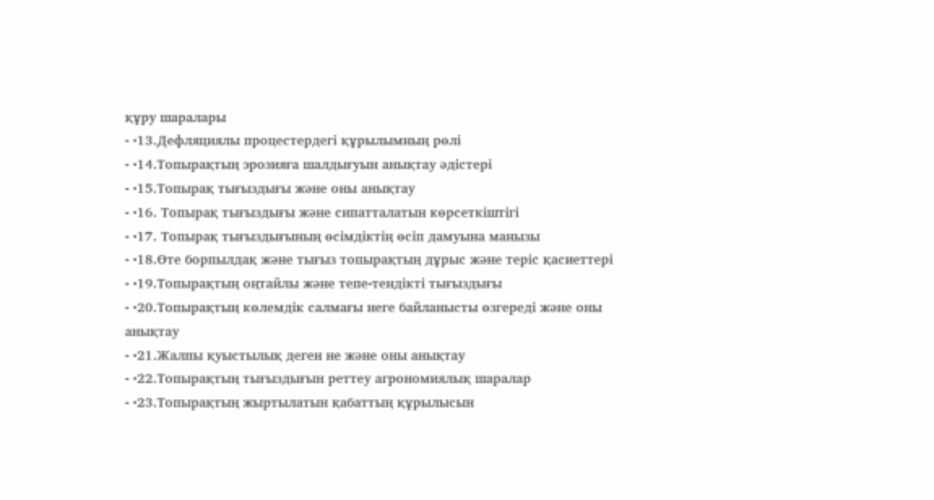құру шаралары
- •13.Дефляциялы процестердегі құрылымның рөлі
- •14.Топырақтың эрозияға шалдығуын анықтау әдістері
- •15.Топырақ тығыздығы және оны анықтау
- •16. Топырақ тығыздығы және сипатталатын көрсеткіштігі
- •17. Топырақ тығыздығының өсімдіктің өсіп дамуына манызы
- •18.Өте борпылдақ және тығыз топырақтың дұрыс және теріс қасиеттері
- •19.Топырақтың оңтайлы және тепе-тендікті тығыздығы
- •20.Топырақтың көлемдік салмағы неге байланысты өзгереді және оны анықтау
- •21.Жалпы қуыстылық деген не және оны анықтау
- •22.Топырақтың тығыздығын реттеу агрономиялық шаралар
- •23.Топырақтың жыртылатын қабаттың құрылысын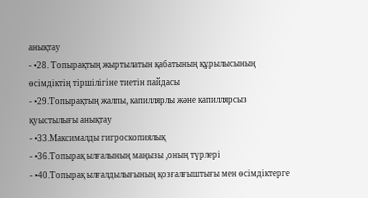анықтау
- •28. Топырақтың жыртылатын қабатының құрылысының өсімдіктің тіршілігіне тиетін пайдасы
- •29.Топырақтың жалпы, капиллярлы және капиллярсыз қуыстылығы анықтау
- •33.Максималды гигроскопиялық
- •36.Топырақ ылғалының маңызы ,оның түрлері
- •40.Топырақ ылғалдылығының қозғалғыштығы мен өсімдіктерге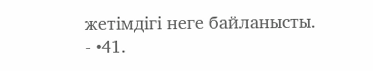жетімдігі неге байланысты.
- •41.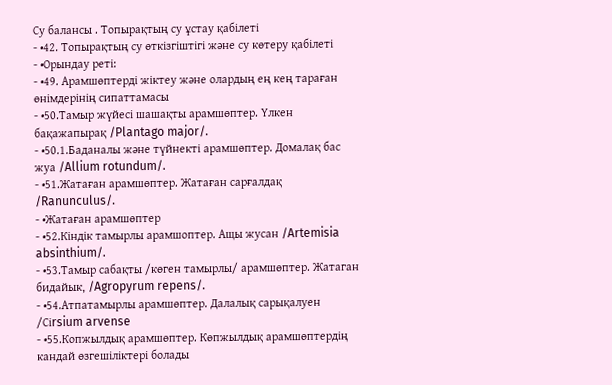Су балансы . Топырақтың су ұстау қабілеті
- •42. Топырақтың су өткізгіштігі және су көтеру қабілеті
- •Орындау реті:
- •49. Арамшөптерді жіктеу және олардың ең кең тараған өнімдерінің сипаттамасы
- •50.Тамыр жүйесі шашақты арамшөптер. Үлкен бақажапырақ /Plantago major/.
- •50.1.Баданалы және түйнекті арамшөптер. Домалақ бас жуа /Allium rotundum/.
- •51.Жатаған арамшөптер. Жатаған сарғалдақ /Ranunculus/.
- •Жатаған арамшөптер
- •52.Кіндік тамырлы арамшоптер. Ащы жусан /Artemisia absinthium/.
- •53.Тамыр сабақты /көген тамырлы/ арамшөптер. Жатаган бидайык, /Agropyrum repens/.
- •54.Атпатамырлы арамшөптер. Далалық сарықалуен /Сіrsium arvense
- •55.Копжылдық арамшөптер. Көпжылдық арамшөптердің кандай өзгешіліктері болады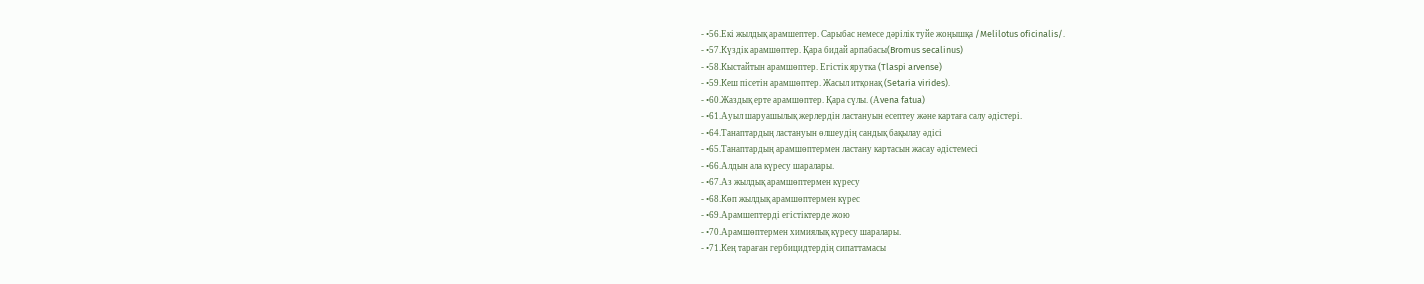- •56.Екі жылдық арамшептер. Сарыбас немесе дәрілік туйе жоңышқа /Melilotus oficinalis/.
- •57.Күздік арамшөптер. Қара бидай арпабасы(Bromus secalinus)
- •58.Кыстайтын арамшөптер. Егістік ярутка (Tlaspi arvense)
- •59.Кеш пісетін арамшөптер. Жасыл итқонақ (Setaria virides).
- •60.Жаздық ерте арамшөптер. Қара сүлы. (Аvena fatua)
- •61.Ауыл шаруашылық жерлердін ластануын есептеу және картаға салу әдістері.
- •64.Танаптардың ластануын өлшеудің сандық бақылау әдісі
- •65.Танаптардың арамшөптермен ластану картасын жасау әдістемесі
- •66.Алдын ала күресу шаралары.
- •67.Аз жылдық арамшөптермен күресу
- •68.Көп жылдық арамшөптермен күрес
- •69.Арамшептерді егістіктерде жою
- •70.Арамшөптермен химиялық күресу шаралары.
- •71.Кең тараған гербицидтердің сипаттамасы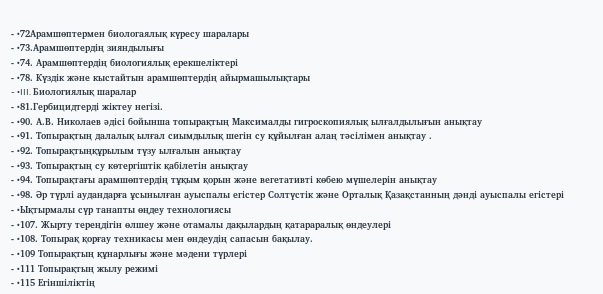- •72Арамшөптермен биологаялық күресу шаралары
- •73.Арамшөптердің зияндылығы
- •74. Арамшөптердің биологиялық ерекшеліктері
- •78. Күздік және кыстайтын арамшөптердің айырмашылықтары
- •III. Биологиялық шаралар
- •81.Гербицидтерді жіктеу негізі.
- •90. А.В. Николаев әдісі бойынша топырақтың Максималды гигроскопиялық ылғалдылығын анықтау
- •91. Топырақтың далалық ылғал сиымдылық шегін су құйылған алаң тәсілімен анықтау .
- •92. Топырақтыңқұрылым түзу ылғалын анықтау
- •93. Топырақтың су көтергіштік қабілетін анықтау
- •94. Топырақтағы арамшөптердің тұқым қорын және вегетативті көбею мүшелерін анықтау
- •98. Әр түрлі аудандарға ұсынылған ауыспалы егістер Солтүстік және Орталық Қазақстанның дәнді ауыспалы егістері
- •Ықтырмалы сүр танапты өңдеу технологиясы
- •107. Жырту тереңдігін өлшеу және отамалы дақылардың қатараралық өндеулері
- •108. Топырақ қорғау техникасы мен өндеудің сапасын бақылау.
- •109 Топырақтың құнарлығы және мәдени түрлері
- •111 Топырақтың жылу режимі
- •115 Егіншіліктің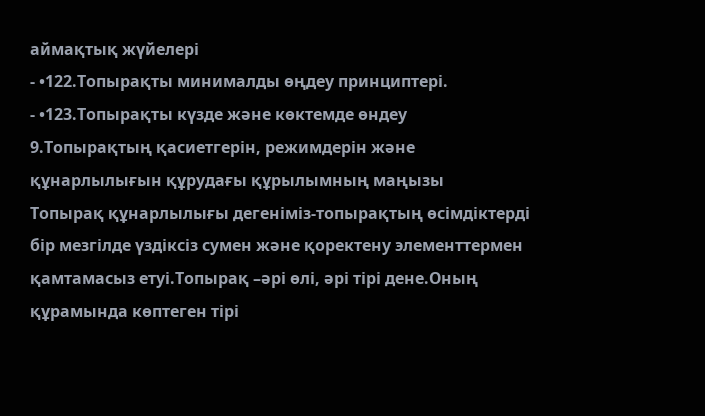аймақтық жүйелері
- •122.Топырақты минималды өңдеу принциптері.
- •123.Топырақты күзде және көктемде өндеу
9.Топырақтың қасиетгерін, режимдерін және құнарлылығын құрудағы құрылымның маңызы
Топырақ құнарлылығы дегеніміз-топырақтың өсімдіктерді бір мезгілде үздіксіз сумен және қоректену элементтермен қамтамасыз етуі.Топырақ –әрі өлі, әрі тірі дене.Оның құрамында көптеген тірі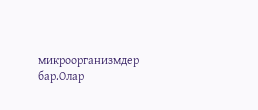микроорганизмдер бар.Олар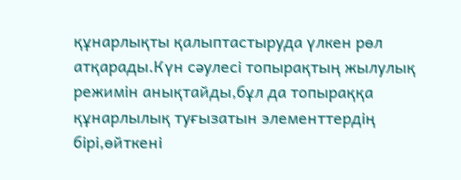құнарлықты қалыптастыруда үлкен рөл атқарады.Күн сәулесі топырақтың жылулық режимін анықтайды,бұл да топыраққа құнарлылық туғызатын элементтердің бірі,өйткені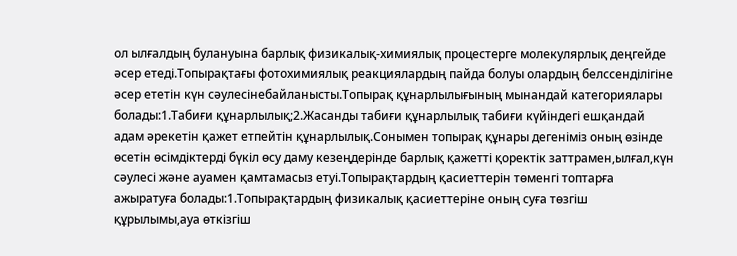ол ылғалдың булануына барлық физикалық-химиялық процестерге молекулярлық деңгейде әсер етеді.Топырақтағы фотохимиялық реакциялардың пайда болуы олардың белссенділігіне әсер ететін күн сәулесінебайланысты.Топырақ құнарлылығының мынандай категориялары болады:1.Табиғи құнарлылық;2.Жасанды табиғи құнарлылық табиғи күйіндегі ешқандай адам әрекетін қажет етпейтін құнарлылық.Сонымен топырақ құнары дегеніміз оның өзінде өсетін өсімдіктерді бүкіл өсу даму кезеңдерінде барлық қажетті қоректік заттрамен,ылғал,күн сәулесі және ауамен қамтамасыз етуі.Топырақтардың қасиеттерін төменгі топтарға ажыратуға болады:1.Топырақтардың физикалық қасиеттеріне оның суға төзгіш құрылымы,ауа өткізгіш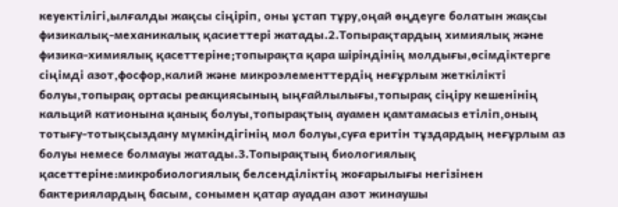кеуектілігі,ылғалды жақсы сіңіріп, оны ұстап тұру,оңай өңдеуге болатын жақсы физикалық-механикалық қасиеттері жатады.2.Топырақтардың химиялық және физика-химиялық қасеттеріне;топырақта қара шіріндінің молдығы,өсімдіктерге сіңімді азот,фосфор,калий және микроэлементтердің неғұрлым жеткілікті болуы,топырақ ортасы реакциясының ыңғайлылығы,топырақ сіңіру кешенінің кальций катионына қанық болуы,топырақтың ауамен қамтамасыз етіліп,оның тотығу-тотықсыздану мүмкіндігінің мол болуы,суға еритін тұздардың неғұрлым аз болуы немесе болмауы жатады.3.Топырақтың биологиялық қасеттеріне:микробиологиялық белсенділіктің жоғарылығы негізінен бактериялардың басым, сонымен қатар ауадан азот жинаушы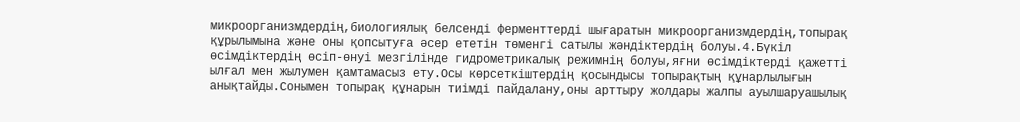микроорганизмдердің,биологиялық белсенді ферменттерді шығаратын микроорганизмдердің,топырақ құрылымына және оны қопсытуға әсер ететін төменгі сатылы жәндіктердің болуы.4.Бүкіл өсімдіктердің өсіп-өнуі мезгілінде гидрометрикалық режимнің болуы,яғни өсімдіктерді қажетті ылғал мен жылумен қамтамасыз ету.Осы көрсеткіштердің қосындысы топырақтың құнарлылығын анықтайды.Сонымен топырақ құнарын тиімді пайдалану,оны арттыру жолдары жалпы ауылшаруашылық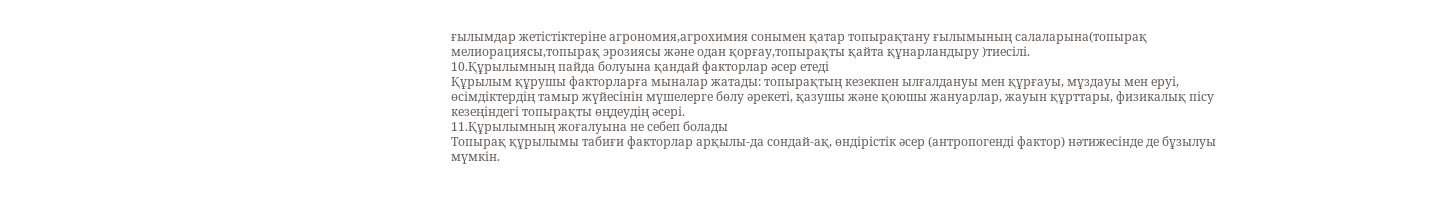ғылымдар жетістіктеріне агрономия,агрохимия сонымен қатар топырақтану ғылымының салаларына(топырақ мелиорациясы,топырақ эрозиясы және одан қорғау,топырақты қайта құнарландыру )тиесілі.
10.Құрылымның пайда болуына қандай факторлар әсер етеді
Құрылым құрушы факторларға мыналар жатады: топырақтың кезекпен ылғалдануы мен құрғауы, мұздауы мен еруі, өсімдіктердің тамыр жүйесінін мүшелерге бөлу әрекеті, қазушы және қоюшы жануарлар, жауын құрттары, физикалық пісу кезеңіндегі топырақты өңдеудің әсері.
11.Құрылымның жоғалуына не себеп болады
Топырақ құрылымы табиғи факторлар арқылы-да сондай-ақ, өндірістік әсер (антропогенді фактор) нәтижесінде де бұзылуы мүмкін.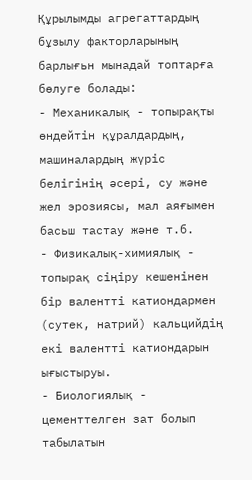Құрылымды агрегаттардың бұзылу факторларының барлығьн мынадай топтарға бөлуге болады:
- Механикалық - топырақты өндейтін құралдардың, машиналардың жүріс белігінің әсері, су және жел эрозиясы, мал аяғымен басьш тастау және т.б.
- Физикалық-химиялық - топырақ сіңіру кешенінен бір валентті катиондармен (сутек, натрий) кальцийдің екі валентті катиондарын ығыстыруы.
- Биологиялық - цементтелген зат болып табылатын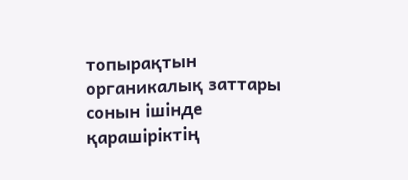топырақтын органикалық заттары сонын ішінде қарашіріктің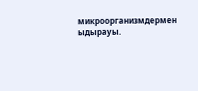микроорганизмдермен ыдырауы.